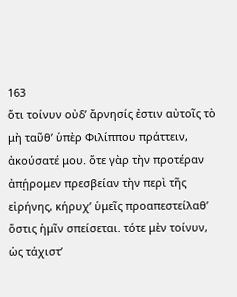163
ὅτι τοίνυν οὐδʼ ἄρνησίς ἐστιν αὐτοῖς τὸ μὴ ταῦθʼ ὑπὲρ Φιλίππου πράττειν, ἀκούσατέ μου. ὅτε γὰρ τὴν προτέραν ἀπῄρομεν πρεσβείαν τὴν περὶ τῆς εἰρήνης, κήρυχʼ ὑμεῖς προαπεστείλαθʼ ὅστις ἡμῖν σπείσεται. τότε μὲν τοίνυν, ὡς τάχιστʼ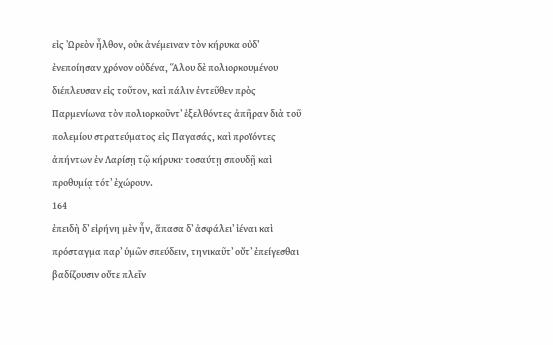εἰς Ὠρεὸν ἦλθον, οὐκ ἀνέμειναν τὸν κήρυκα οὐδʼ ἐνεποίησαν χρόνον οὐδένα, Ἅλου δὲ πολιορκουμένου διέπλευσαν εἰς τοῦτον, καὶ πάλιν ἐντεῦθεν πρὸς Παρμενίωνα τὸν πολιορκοῦντʼ ἐξελθόντες ἀπῆραν διὰ τοῦ πολεμίου στρατεύματος εἰς Παγασάς, καὶ προϊόντες ἀπήντων ἐν Λαρίσῃ τῷ κήρυκι· τοσαύτῃ σπουδῇ καὶ προθυμίᾳ τότʼ ἐχώρουν.
164
ἐπειδὴ δʼ εἰρήνη μὲν ἦν, ἅπασα δʼ ἀσφάλειʼ ἰέναι καὶ πρόσταγμα παρʼ ὑμῶν σπεύδειν, τηνικαῦτʼ οὔτʼ ἐπείγεσθαι βαδίζουσιν οὔτε πλεῖν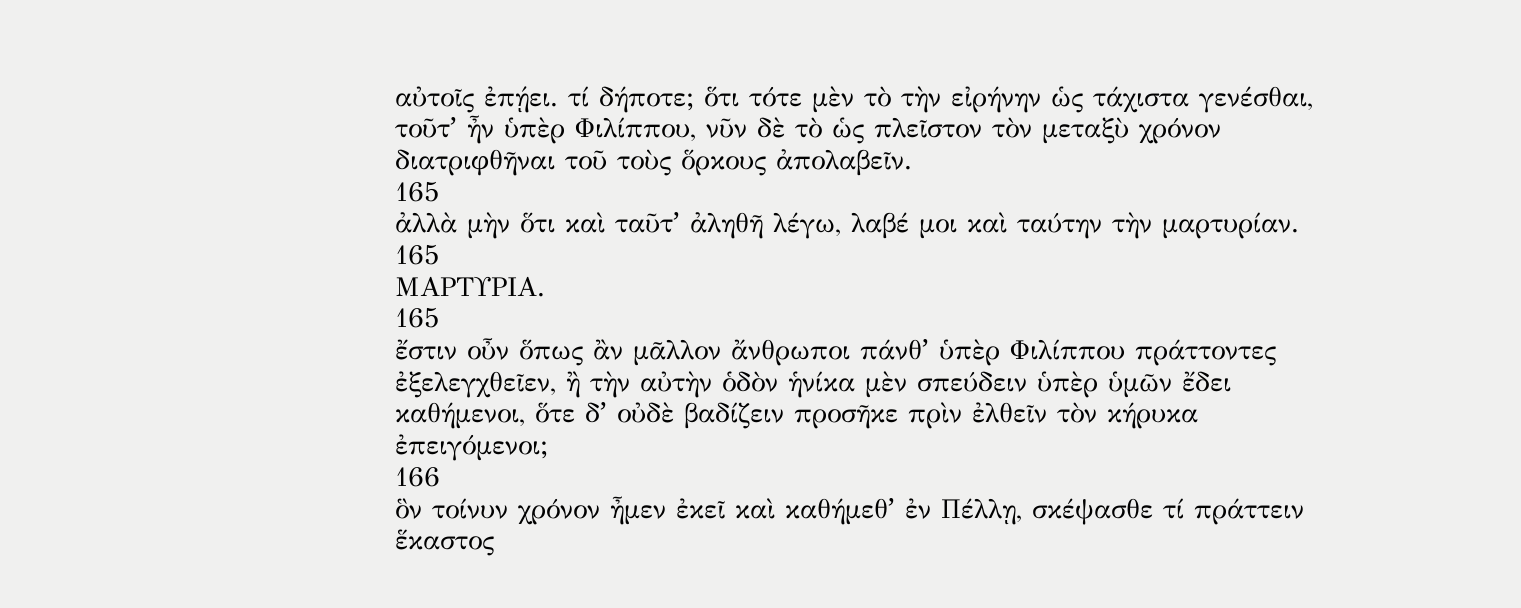αὐτοῖς ἐπῄει. τί δήποτε; ὅτι τότε μὲν τὸ τὴν εἰρήνην ὡς τάχιστα γενέσθαι, τοῦτʼ ἦν ὑπὲρ Φιλίππου, νῦν δὲ τὸ ὡς πλεῖστον τὸν μεταξὺ χρόνον διατριφθῆναι τοῦ τοὺς ὅρκους ἀπολαβεῖν.
165
ἀλλὰ μὴν ὅτι καὶ ταῦτʼ ἀληθῆ λέγω, λαβέ μοι καὶ ταύτην τὴν μαρτυρίαν.
165
ΜΑΡΤΥΡΙΑ.
165
ἔστιν οὖν ὅπως ἂν μᾶλλον ἄνθρωποι πάνθʼ ὑπὲρ Φιλίππου πράττοντες ἐξελεγχθεῖεν, ἢ τὴν αὐτὴν ὁδὸν ἡνίκα μὲν σπεύδειν ὑπὲρ ὑμῶν ἔδει καθήμενοι, ὅτε δʼ οὐδὲ βαδίζειν προσῆκε πρὶν ἐλθεῖν τὸν κήρυκα ἐπειγόμενοι;
166
ὃν τοίνυν χρόνον ἦμεν ἐκεῖ καὶ καθήμεθʼ ἐν Πέλλῃ, σκέψασθε τί πράττειν ἕκαστος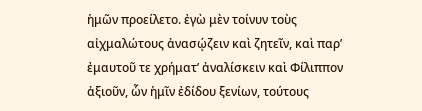ἡμῶν προείλετο. ἐγὼ μὲν τοίνυν τοὺς αἰχμαλώτους ἀνασῴζειν καὶ ζητεῖν, καὶ παρʼ ἐμαυτοῦ τε χρήματʼ ἀναλίσκειν καὶ Φίλιππον ἀξιοῦν, ὧν ἡμῖν ἐδίδου ξενίων, τούτους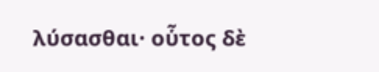λύσασθαι· οὗτος δὲ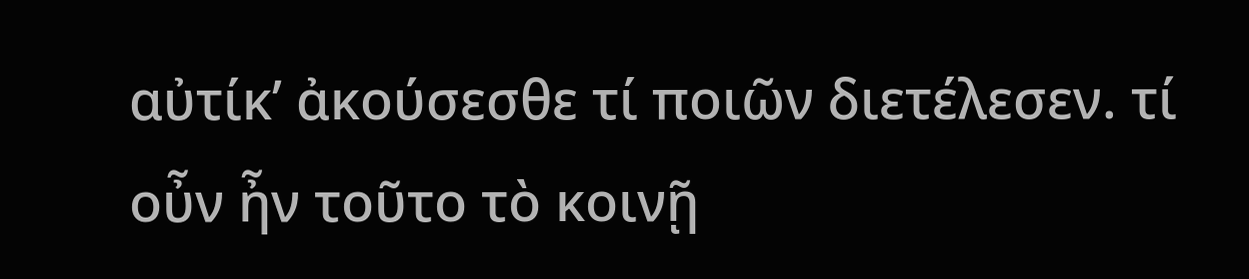αὐτίκʼ ἀκούσεσθε τί ποιῶν διετέλεσεν. τί οὖν ἦν τοῦτο τὸ κοινῇ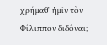χρήμαθʼ ἡμῖν τὸν Φίλιππον διδόναι;